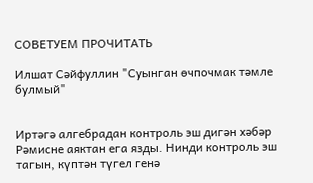СОВЕТУЕМ ПРОЧИТАТЬ

Илшат Сәйфуллин "Суынган өчпочмак тәмле булмый"


Иртәгә алгебрадан контроль эш дигән хәбәр Рәмисне аяктан ега язды. Нинди контроль эш тагын, күптән түгел генә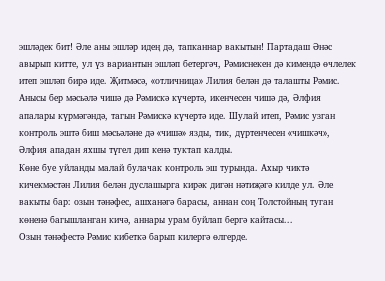эшләдек бит! Әле аны эшләр идең дә, тапканнар вакытын! Партадаш Әнәс авырып китте, ул үз вариантын эшләп бетергәч, Рәмиснекен дә кимендә өчлелек итеп эшләп бирә иде. Җитмәсә, «отличница» Лилия белән дә талашты Рәмис. Анысы бер мәсьәлә чишә дә Рәмискә күчертә, икенчесен чишә дә, Әлфия апалары күрмәгәндә, тагын Рәмискә күчертә иде. Шулай итеп, Рәмис узган контроль эштә биш мәсьәләне дә «чишә» язды, тик, дүртенчесен «чишкәч», Әлфия ападан яхшы түгел дип кенә туктап калды.
Көне буе уйланды малай булачак контроль эш турында. Ахыр чиктә кичекмәстән Лилия белән дуслашырга кирәк дигән нәтиҗәгә килде ул. Әле вакыты бар: озын тәнәфес, ашханәгә барасы, аннан соң Толстойның туган көненә багышланган кичә, аннары урам буйлап бергә кайтасы...
Озын тәнәфестә Рәмис кибеткә барып килергә өлгерде.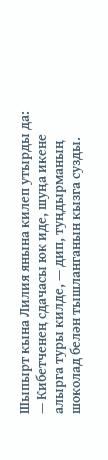Шыпырт кына Лилия янына килеп утырды да:
— Кибетченең сдачасы юк иде, шуңа икене алырга туры килде, — дип, туңдырманың шоколад белән тышланганын кызга сузды.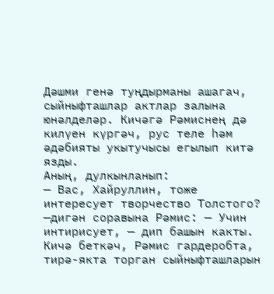Дәшми генә туңдырманы ашагач, сыйныфташлар актлар залына юнәлделәр. Кичәгә Рәмиснең дә килүен күргәч, рус теле һәм әдәбияты укытучысы егылып китә язды.
Аның, дулкынланып:
— Вас, Хайруллин, тоже интересует творчество Толстого? —дигән соравына Рәмис: — Учин интирисует, — дип башын какты.
Кичә беткәч, Рәмис гардеробта, тирә-якта торган сыйныфташларын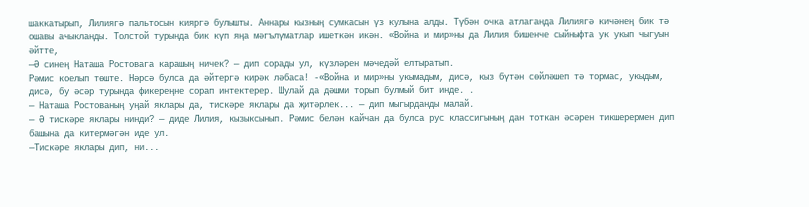шаккатырып, Лилиягә пальтосын кияргә булышты. Аннары кызның сумкасын үз кулына алды. Түбән очка атлаганда Лилиягә кичәнең бик тә ошавы ачыкланды. Толстой турында бик күп яңа мәгълүматлар ишеткән икән. «Война и мир»ны да Лилия бишенче сыйныфта ук укып чыгуын әйтте,
—Ә синең Наташа Ростовага карашың ничек? — дип сорады ул, күзләрен мәчедәй елтыратып.
Рәмис коелып төште. Нәрсә булса да әйтергә кирәк ләбаса! -«Война и мир»ны укымадым, дисә, кыз бүтән сөйләшеп тә тормас, укыдым, дисә, бу әсәр турында фикереңне сорап интектерер. Шулай да дәшми торып булмый бит инде. .
— Наташа Ростованың уңай яклары да, тискәре яклары да җитәрлек... — дип мыгырданды малай.
— Ә тискәре яклары нинди? — диде Лилия, кызыксынып. Рәмис белән кайчан да булса рус классигының дан тоткан әсәрен тикшерермен дип башына да китермәгән иде ул.
—Тискәре яклары дип, ни...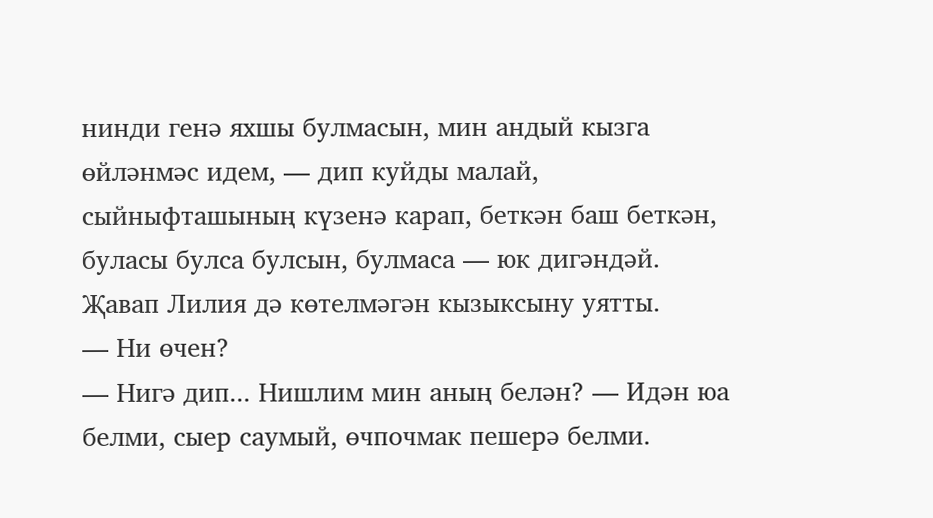нинди генә яхшы булмасын, мин андый кызга өйләнмәс идем, — дип куйды малай, сыйныфташының күзенә карап, беткән баш беткән, буласы булса булсын, булмаса — юк дигәндәй. Җавап Лилия дә көтелмәгән кызыксыну уятты.
— Ни өчен?
— Нигә дип... Нишлим мин аның белән? — Идән юа белми, сыер саумый, өчпочмак пешерә белми.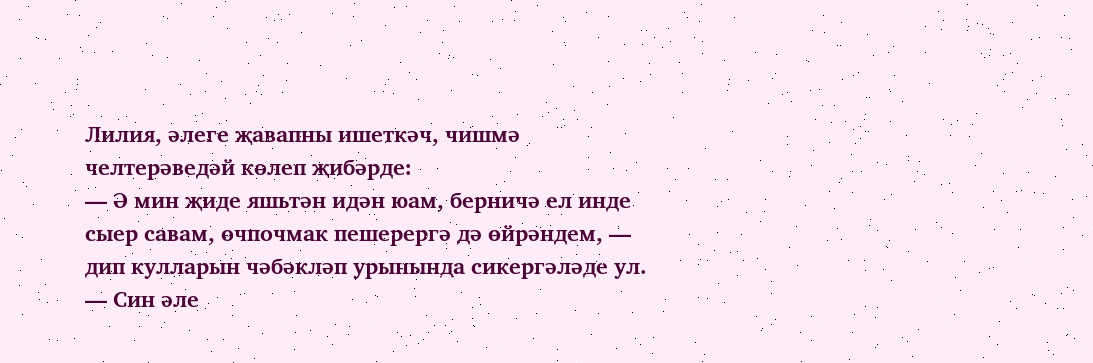Лилия, әлеге җавапны ишеткәч, чишмә челтерәведәй көлеп җибәрде:
— Ә мин җиде яшьтән идән юам, берничә ел инде сыер савам, өчпочмак пешерергә дә өйрәндем, — дип кулларын чәбәкләп урынында сикергәләде ул.
— Син әле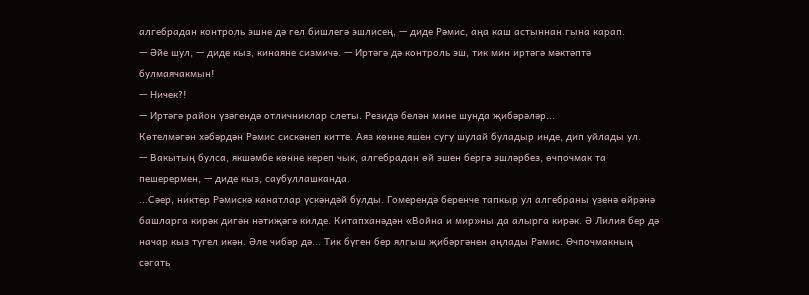алгебрадан контроль эшне дә гел бишлегә эшлисең, — диде Рәмис, аңа каш астыннан гына карап.
— Әйе шул, — диде кыз, кинаяне сизмичә. — Иртәгә дә контроль эш, тик мин иртәгә мәктәптә булмаячакмын!
— Ничек?!
— Иртәгә район үзәгендә отличниклар слеты. Резидә белән мине шунда җибәрәләр...
Көтелмәгән хәбәрдән Рәмис сискәнеп китте. Аяз көнне яшен сугу шулай буладыр инде, дип уйлады ул.
— Вакытың булса, якшәмбе көнне кереп чык, алгебрадан өй эшен бергә эшләрбез, өчпочмак та пешерермен, — диде кыз, саубуллашканда.
...Сәер, никтер Рәмискә канатлар үскәндәй булды. Гомерендә беренче тапкыр ул алгебраны үзенә өйрәнә башларга кирәк дигән нәтиҗәгә килде. Китапханәдән «Война и мир»ны да алырга кирәк. Ә Лилия бер дә начар кыз түгел икән. Әле чибәр дә... Тик бүген бер ялгыш җибәргәнен аңлады Рәмис. Өчпочмакның сәгать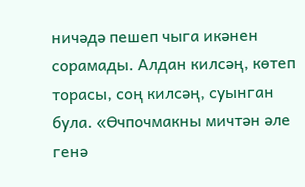ничәдә пешеп чыга икәнен сорамады. Алдан килсәң, көтеп торасы, соң килсәң, суынган була. «Өчпочмакны мичтән әле генә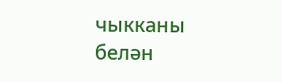чыкканы белән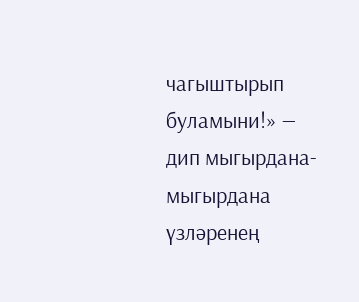чагыштырып буламыни!» — дип мыгырдана-мыгырдана үзләренең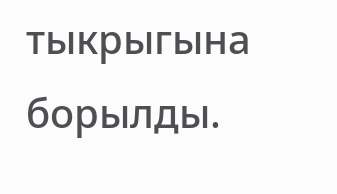тыкрыгына борылды.